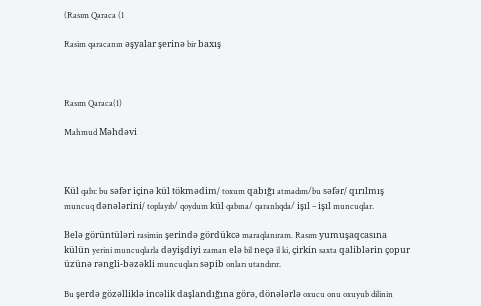(Rasım Qaraca (1

Rasim qaracanın əşyalar şerinə bir baxış



Rasım Qaraca(1)

Mahmud Məhdəvi



Kül qabı: bu səfər içinə kül tökmədim/ toxum qabığı atmadım/bu səfər/ qırılmış muncuq dənələrini/ toplayıb/ qoydum kül qabına/ qaranlıqda/ işıl – işıl muncuqlar.

Belə görüntüləri rasimin şerində gördükcə maraqlanıram. Rasım yumuşaqcasına külün yerini muncuqlarla dəyişdiyi zaman elə bil neçə il ki, çirkin saxta qaliblərin çopur üzünə rəngli-bəzəkli muncuqları səpib onları utandırır.

Bu şerdə gözəlliklə incəlik daşlandığına görə, dönələrlə oxucu onu oxuyub dilinin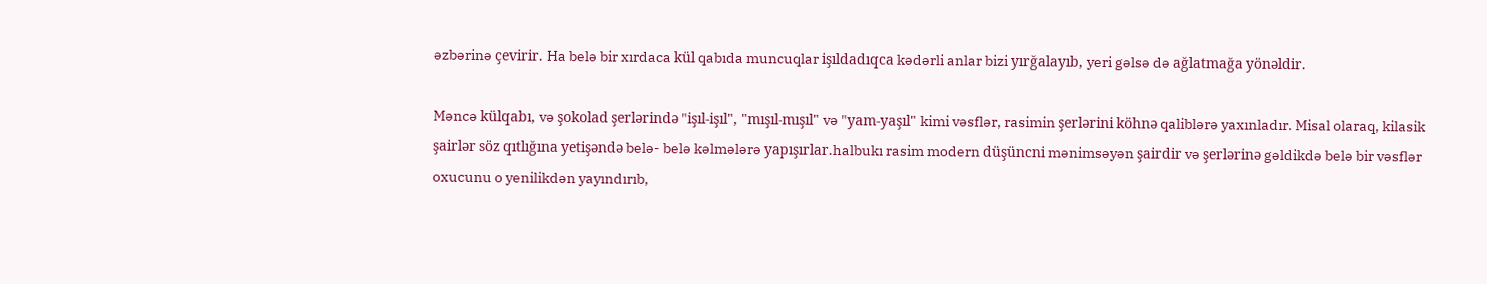əzbərinə çevirir. Ha belə bir xırdaca kül qabıda muncuqlar işıldadıqca kədərli anlar bizi yırğalayıb, yeri gəlsə də ağlatmağa yönəldir.

Məncə külqabı, və şokolad şerlərində "işıl-işıl", "mışıl-mışıl" və "yam-yaşıl" kimi vəsflər, rasimin şerlərini köhnə qaliblərə yaxınladır. Misal olaraq, kilasik şairlər söz qıtlığına yetişəndə belə- belə kəlmələrə yapışırlar.halbukı rasim modern düşüncni mənimsəyən şairdir və şerlərinə gəldikdə belə bir vəsflər oxucunu o yenilikdən yayındırıb,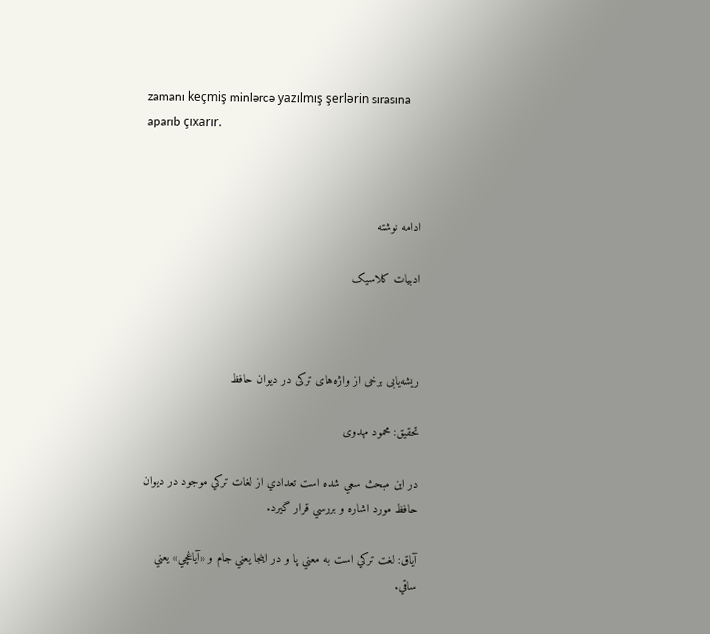zamanı keçmiş minlərcə yazılmış şerlərin sırasına aparıb çıxarır.



ادامه نوشته

ادبیات کلاسیک



ريشه‌يابی برخی از واژه‌های تركی در ديوان حافظ

تحقیق: محمود مهدوی

در اين مبحث سعي شده‌ است تعدادي از لغات تركي موجود در ديوان حافظ مورد اشاره و بررسي قرار گيرد.

آياق: لغت تركي است به معني پا و در اينجا يعني جام و «آياغچي» يعني ساقي.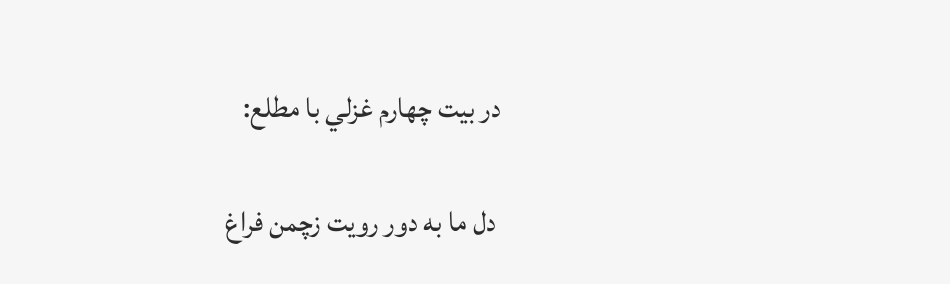در بيت چهارم غزلي با مطلع:

 دل ما به دور رويت زچمن فراغ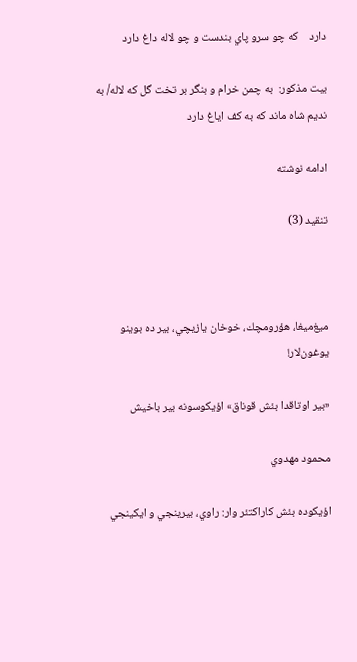دارد    كه چو سرو پاي بندست و چو لاله داغ دارد

بيت مذكور:  به چمن خرام و بنگر بر تخت گل كه لاله/ به نديم شاه ماند كه به كف اياغ دارد

ادامه نوشته

تنقید (3)



ميغ‌ميغا، هؤرومچك، خوخان يازيچي، بير ده بوينو يوغون‌لار!

«بير اوتاقدا بئش قوناق» اؤيكوسونه بير باخيش

محمود مهدوي

اؤيكوده بئش كاراكتئر وار: راوي، بيرينجي و ايكينجي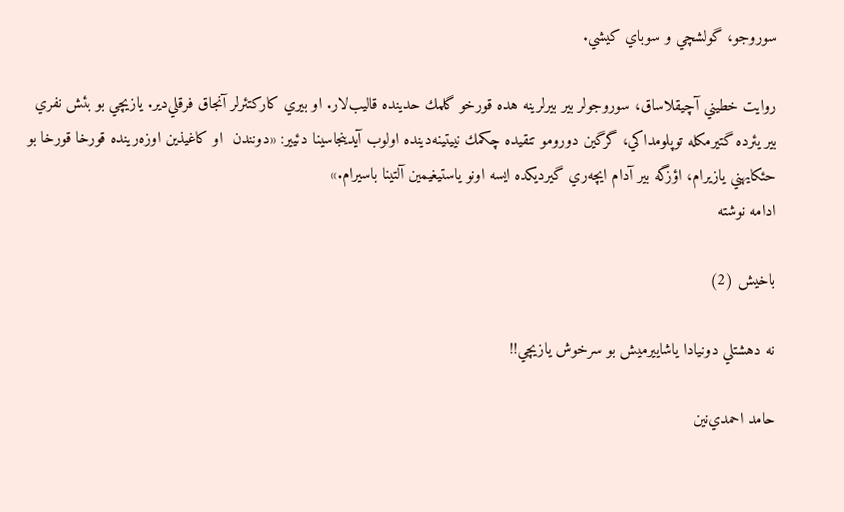سوروجو، گولشچي و سوباي كيشي.

روايت خطيني آچيقلاساق، سوروجولر بير بيرلرينه هده قورخو گلمك حدينده قاليب‌لار. او بيري‌ كاركتئرلر آنجاق فرقلي‌دير. يازيچي بو بئش نفري بير يئرده گتيرمكله توپلومداكي، گرگين دورومو تنقيده چكمك نييتينه‌دينده اولوب آيدينجاسينا دئيير: «دونندن  او كاغيذين اوزه‌رينده قورخا قورخا بو حئکايهني يازيرام، اؤزگه بير آدام ايچه‌ري گيرديكده ايسه اونو ياستيغيمين آلتينا باسيرام.»
ادامه نوشته

باخیش (2)

نه دهشتلي دونيادا ياشاييرميش بو سرخوش يازيچي!!

حامد احمدي‌نين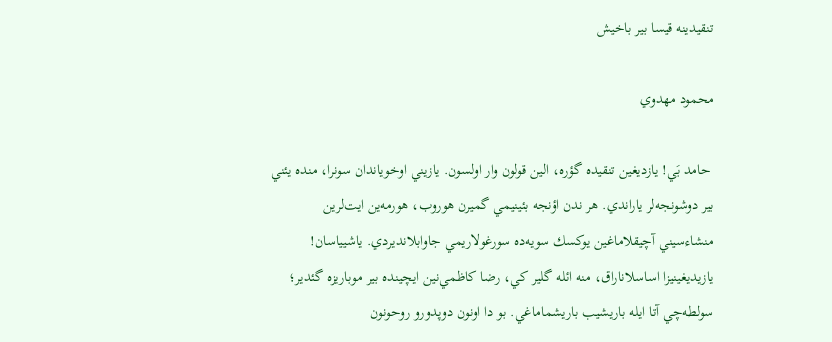تنقیدينه قيسا بير باخيش

محمود مهدوي

 حامد بَي! يازديغين تنقيده گؤره، الين قولون وار اولسون. يازيني اوخوياندان سونرا، منده يئني بير دوشونجه‌لر ياراندي. هر ندن اؤنجه بئينيمي گميرن هوروب، هورمه‌ين ايت‌لرين منشاءسيني آچيقلاماغين يوكسك سويه‌ده سورغولاريمي جاوابلانديردي. ياشيياسان! يازيديغينيزا اساسلاناراق، منه ائله گلير كي، رضا كاظمي‌نين ايچينده بير موباريزه گئدير؛ سولطه‌چي آتا ايله باريشيب باريشماماغي. بو دا اونون دوپدورو روحونون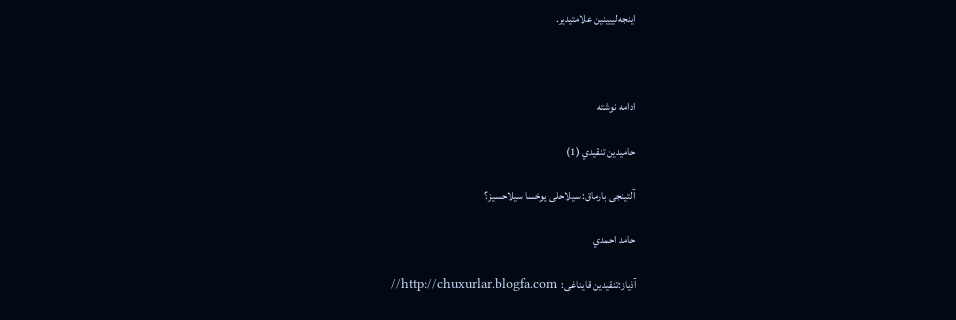اينجه‌لييينين علامتيدير.



ادامه نوشته

حاميدين تنقيدي (1)

آلتینجی بارماق: سیلاحلی یوخسا سیلاحسیز؟

حامد احمدي

آذياز:تنقیدین قایناغی:  http://chuxurlar.blogfa.com//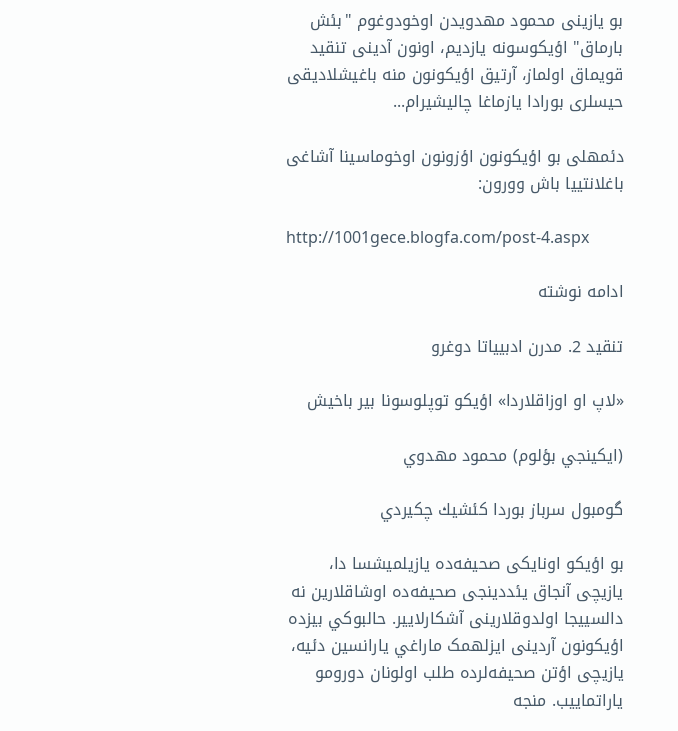بو یازینی محمود مهدویدن اوخودوغوم "بئش بارماق" اؤیکوسونه یازدیم، اونون آدینی تنقید قویماق اولماز، آرتیق اؤیکونون منه باغیشلادیقی حیسلری بورادا یازماغا چالیشیرام...

دئمهلی بو اؤیکونون اؤزونون اوخوماسینا آشاغی باغلانتییا باش وورون:

http://1001gece.blogfa.com/post-4.aspx

ادامه نوشته

تنقید 2. مدرن ادبییاتا دوغرو

«لاپ او اوزاقلاردا» اؤيكو توپلوسونا بیر باخيش

(ايكينجي بؤلوم) محمود مهدوي

گومبول سرباز بوردا كئشيك چكيردي

بو اؤيكو اونایکی صحيفه‌ده يازيلمیشسا دا، یازیچی آنجاق یئددینجی صحيفه‌ده اوشاقلارین نه دالسيیجا اولدوقلارینی آشكارلایير. حالبوكي بيزده اؤيكونون آردینی ایزلهمک ماراغي يارانسین دئیه، یازیچی اؤتن صحيفه‌لرده طلب اولونان دورومو ياراتماييب. منجه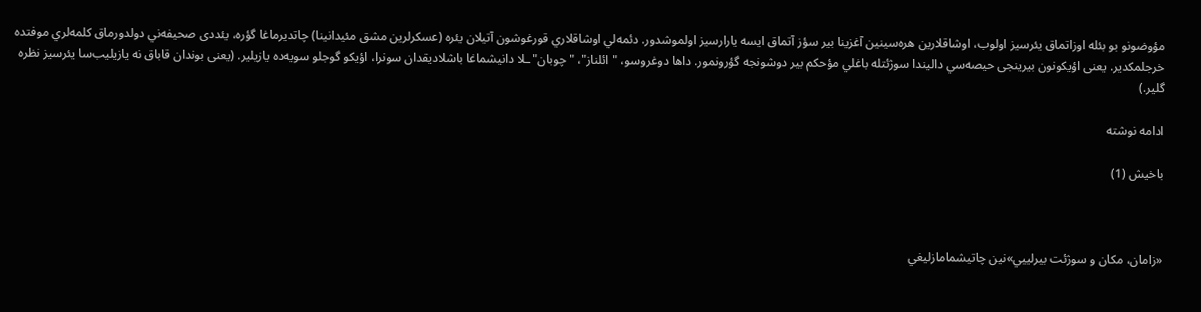مؤوضونو بو بئله اوزاتماق يئرسيز اولوب، اوشاقلارين هره‌سينين آغزينا بير سؤز آتماق ايسه يارارسيز اولموشدور. دئمه‌لي اوشاقلاري قورغوشون آتيلان يئره (عسکرلرین مشق مئیدانینا) چاتديرماغا گؤره، یئددی صحيفه‌ني دولدورماق كلمه‌لري موفتده خرجلمكدير. یعنی اؤيكونون بیرینجی حيصه‌سي داليندا سوژئتله باغلي مؤحكم بیر دوشونجه گؤرونمور. داها دوغروسو، "ائلناز"، "چوبان"ـلا دانيشماغا باشلادیقدان سونرا، اؤيكو گوجلو سويه‌ده یازیلیر. (یعنی بوندان قاباق نه يازيليب‌سا يئرسيز نظره گلير.)

ادامه نوشته

باخیش (1)



«زامان، مكان و سوژئت بيرلييي»نين چاتيشمامازليغي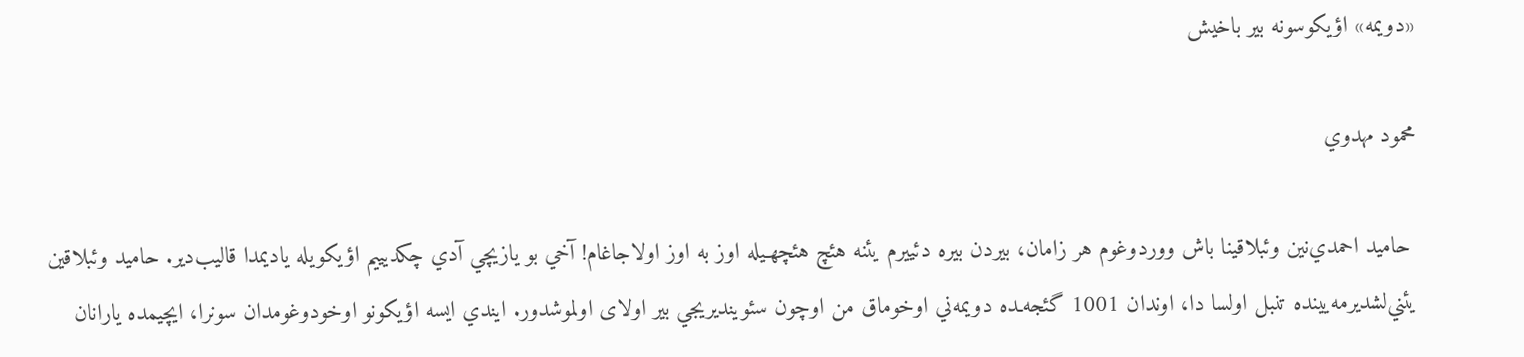«دويمه» اؤيكوسونه بير باخيش

محمود مهدوي

 حاميد احمدي‌نين وئبلاقينا باش ووردوغوم هر زامان، بيردن بيره دئييرم يئنه هئچ هئچهـيله اوز به اوز اولاجاغام! آخي بو يازيچي آدي چكديييم اؤيكویله ياديمدا قاليب‌دير. حاميد وئبلاقين يئني‌لشديرمه‌يينده تنبل اولسا دا، اوندان 1001 گئجه‌ـده دويمه‌ني اوخوماق من اوچون سئوينديريجي بیر اولای اولموشدور. ايندي ايسه اؤيكونو اوخودوغومدان سونرا، ايچيمده يارانان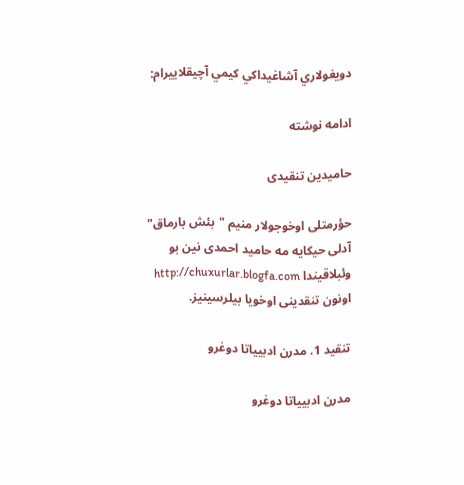دويغولاري آشاغيداكي كيمي آچيقلاييرام:

ادامه نوشته

حامیدین تنقیدی

حؤرمتلی اوخوجولار منیم "بئش بارماق" آدلی حیکایه مه حامید احمدی نین بو وئبلاقیندا http://chuxurlar.blogfa.com  اونون تنقدینی اوخویا بیلرسينیز.

تنقید 1. مدرن ادبییاتا دوغرو

مدرن ادبییاتا دوغرو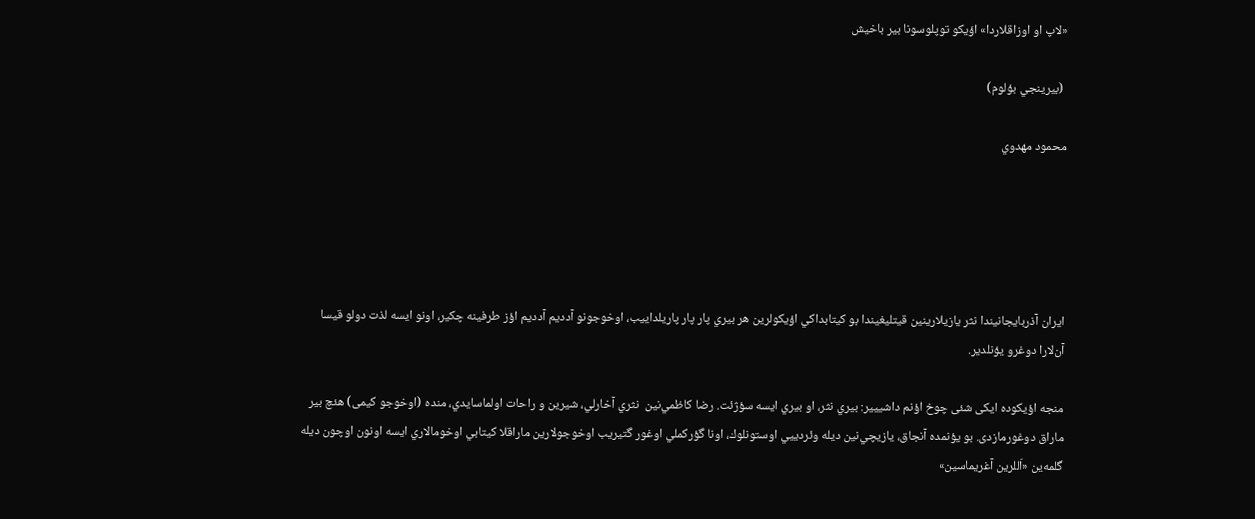«لاپ او اوزاقلاردا» اؤيكو توپلوسونا بیر باخيش

 (بيرينجي بؤلوم)

محمود مهدوي





ايران آذربايجانيندا نثر يازيلارينين قيتليغيندا بو كيتابداكي اؤيكولرين هر بيري پار پار پاريلداييب، اوخوجونو آددیم آددیم اؤز طرفينه چكير، اونو ايسه لذت دولو قيسا آن‌لارا دوغرو يؤنلدير.

منجه اؤيكوده ایکی شئی چوخ اؤنم داشیییر: بيري نثر، او بيري ايسه سؤژئت. رضا كاظمي‌نين  نثري آخارلي، شيرين و راحات اولماسايدي، منده (اوخوجو کیمی) هئچ بير ماراق دوغورمازدی. بو يؤنمده آنجاق، يازيچي‌نين ديله وئردييي اوستونلوك، اونا گؤركملي اوغور گتيريب اوخوجولارين ماراقلا كيتابي اوخومالاري ایسه اونون اوچون ديله گلمه‌ين «اَللرين آغريماسين»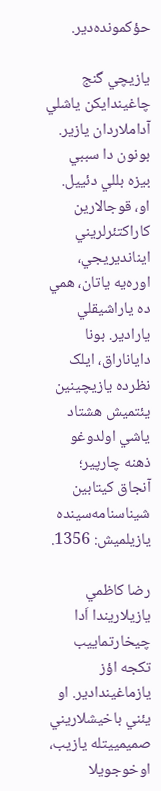حؤكمونده‌دير.

يازيچي گنج چاغيندايكن ياشلي آداملاردان يازير. بونون دا سببي بيزه بللي ‌دئييل. او، قوجالارين كاراكتئرلريني اينانديريجي، اوره‌يه ياتان، همي ده ياراشيقلي يارادير. بونا دایاناراق، ایلک نظرده یازیچینین يئتميش هشتاد ياشي اولدوغو ذهنه چارپیر؛ آنجاق كيتابين شيناسنامه‌سينده‌ يازيلميش: 1356.

رضا كاظمي يازيلاريندا اَدا چيخارتماييب تكجه اؤز يازماغيندادير. او يئني باخيشلاريني صميميیتله يازيب، اوخوجويلا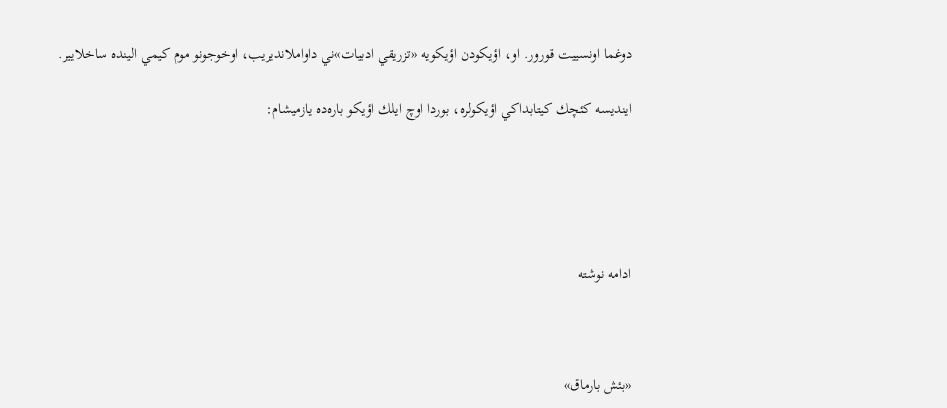دوغما اونسييت قورور. او، اؤيكودن اؤيكويه «تزريقي ادبيات»ني داواملانديريب، اوخوجونو موم كيمي الينده ساخلايير.

اينديسه كئچك كيتابداكي اؤيكولره، بوردا اوچ ايلك اؤيكو باره‌ده يازميشام:





ادامه نوشته



«بئش بارماق»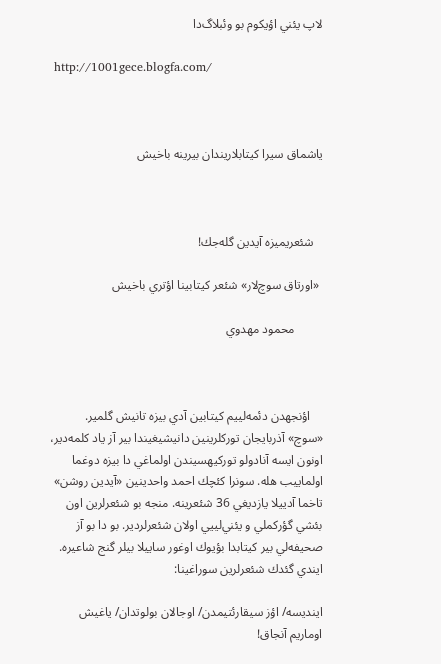لاپ يئني اؤيكوم بو وئبلاگ‌دا

 http://1001gece.blogfa.com/



یاشماق سیرا کیتابلاریندان بیرینه باخیش



   شئعريميزه آيدين گله‌جك!

 «اورتاق‌ سوچ‌لار» شئعر كيتابينا اؤتري باخيش

         محمود مهدوي



    اؤنجهدن دئمه‌لييم كيتابين آدي بيزه تانيش گلمير. «سوچ» آذربايجان توركلرينين دانيشيغيندا بير آز ياد كلمه‌دير، اونون ايسه آنادولو توركيهسيندن اولماغي دا بيزه دوغما اولماييب هله. سونرا كئچك احمد واحدينين «آيدين روشن» تاخما آدييلا يازديغي 36 شئعرينه. منجه بو شئعرلرين اون بئشي گؤركملي و يئني‌لييي اولان شئعرلردير. بو دا بو آز صحيفه‌لي بير كيتابدا بؤيوك اوغور ساييلا بيلر گنج شاعيره. ايندي گئد‌ك شئعرلرين سوراغينا:

اينديسه/ اؤز سيقارئتيمدن/ اوجالان بولوتدان/ ياغيش اوماريم آنجاق!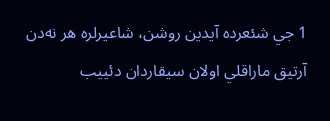1 جي شئعرده آيدين روشن، شاعيرلره هر نه‌دن آرتيق ماراقلي اولان سيقاردان دئييب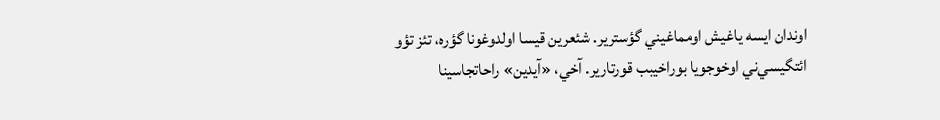اوندان ايسه ياغيش اومماغيني گؤسترير. شئعرين قيسا اولدوغونا گؤره، تئز تؤو ائتگيسي‌ني اوخوجويا بوراخيبب قورتارير. آخي، «آيدين» راحاتجاسينا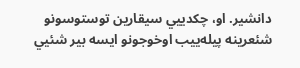دانشير. او، چكدييي سيقارين توستوسونو شئعرينه پيله‌ييب اوخوجونو ايسه بير شئيي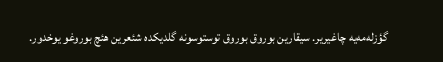گؤزله‌مه‌يه چاغيرير. سيقارين بوروق بوروق توستوسونه گلديكده شئعرين هئچ بوروغو يوخدور.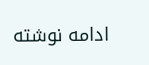ادامه نوشته